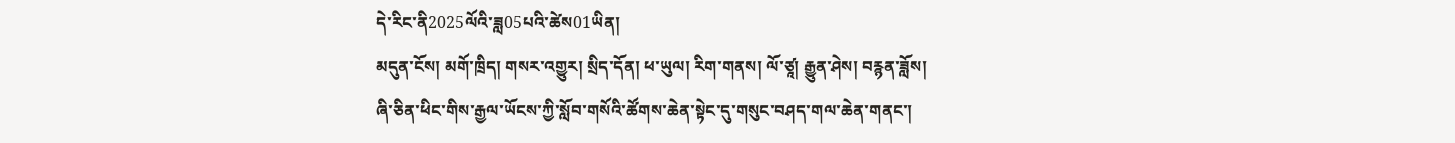དེ་རིང་ནི2025ལོའི་ཟླ05པའི་ཚེས01ཡིན།
མདུན་ངོས། མགོ་ཁྲིད། གསར་འགྱུར། སྲིད་དོན། ཕ་ཡུལ། རིག་གནས། ལོ་ཙཱ། རྒྱུན་ཤེས། བརྙན་ཟློས།
ཞི་ཅིན་ཕིང་གིས་རྒྱལ་ཡོངས་ཀྱི་སློབ་གསོའི་ཚོགས་ཆེན་སྟེང་དུ་གསུང་བཤད་གལ་ཆེན་གནང་།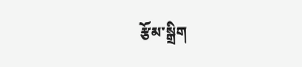རྩོམ་སྒྲིག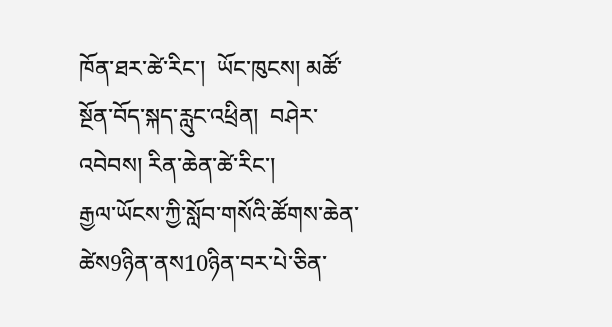ཁོན་ཐར་ཚེ་རིང་།  ཡོང་ཁུངས། མཚོ་སྔོན་བོད་སྐད་རླུང་འཕྲིན།  བཤེར་འབེབས། རིན་ཆེན་ཚེ་རིང་།
རྒྱལ་ཡོངས་ཀྱི་སློབ་གསོའི་ཚོགས་ཆེན་ཚེས9ཉིན་ནས10ཉིན་བར་པེ་ཅིན་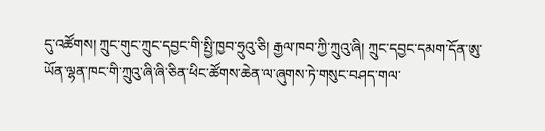དུ་འཚོགས། ཀྲུང་གུང་ཀྲུང་དབྱང་གི་སྤྱི་ཁྱབ་ཧྲུའུ་ཅི། རྒྱལ་ཁབ་ཀྱི་ཀྲུའུ་ཞི། ཀྲུང་དབྱང་དམག་དོན་ཨུ་ཡོན་ལྷན་ཁང་གི་ཀྲུའུ་ཞི་ཞི་ཅིན་ཕིང་ཚོགས་ཆེན་ལ་ཞུགས་ཏེ་གསུང་བཤད་གལ་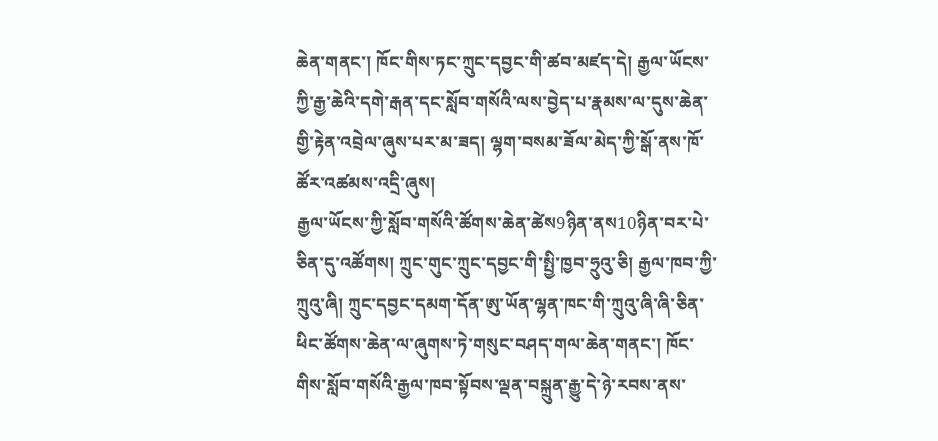ཆེན་གནང་། ཁོང་གིས་ཏང་ཀྲུང་དབྱང་གི་ཚབ་མཛད་དེ། རྒྱལ་ཡོངས་ཀྱི་རྒྱ་ཆེའི་དགེ་རྒན་དང་སློབ་གསོའི་ལས་བྱེད་པ་རྣམས་ལ་དུས་ཆེན་གྱི་རྟེན་འབྲེལ་ཞུས་པར་མ་ཟད། ལྷག་བསམ་ཟོལ་མེད་ཀྱི་སྒོ་ནས་ཁོ་ཚོར་འཚམས་འདྲི་ཞུས།
རྒྱལ་ཡོངས་ཀྱི་སློབ་གསོའི་ཚོགས་ཆེན་ཚེས9ཉིན་ནས10ཉིན་བར་པེ་ཅིན་དུ་འཚོགས། ཀྲུང་གུང་ཀྲུང་དབྱང་གི་སྤྱི་ཁྱབ་ཧྲུའུ་ཅི། རྒྱལ་ཁབ་ཀྱི་ཀྲུའུ་ཞི། ཀྲུང་དབྱང་དམག་དོན་ཨུ་ཡོན་ལྷན་ཁང་གི་ཀྲུའུ་ཞི་ཞི་ཅིན་ཕིང་ཚོགས་ཆེན་ལ་ཞུགས་ཏེ་གསུང་བཤད་གལ་ཆེན་གནང་། ཁོང་གིས་སློབ་གསོའི་རྒྱལ་ཁབ་སྟོབས་ལྡན་བསྐྲུན་རྒྱུ་དེ་ཉེ་རབས་ནས་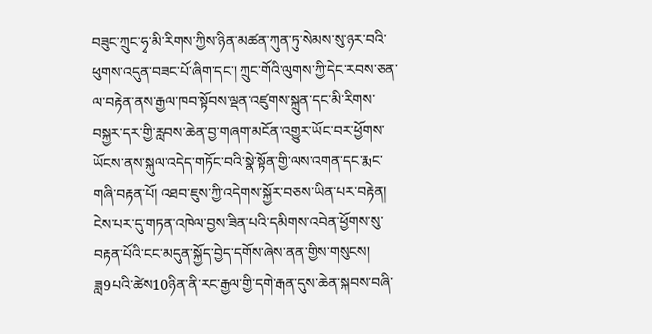བཟུང་ཀྲུང་ཧྭ་མི་རིགས་ཀྱིས་ཉིན་མཚན་ཀུན་ཏུ་སེམས་སུ་ཉར་བའི་ཕུགས་འདུན་བཟང་པོ་ཞིག་དང་། ཀྲུང་གོའི་ལུགས་ཀྱི་དེང་རབས་ཅན་ལ་བརྟེན་ནས་རྒྱལ་ཁབ་སྟོབས་ལྡན་འཛུགས་སྐྲུན་དང་མི་རིགས་བསྐྱར་དར་གྱི་རླབས་ཆེན་བྱ་གཞག་མངོན་འགྱུར་ཡོང་བར་ཕྱོགས་ཡོངས་ནས་སྐུལ་འདེད་གཏོང་བའི་སྣེ་སྟོན་གྱི་ལས་འགན་དང་རྨང་གཞི་བརྟན་པོ། འཐབ་ཇུས་ཀྱི་འདེགས་སྐྱོར་བཅས་ཡིན་པར་བརྟེན། ངེས་པར་དུ་གཏན་འཁེལ་བྱས་ཟིན་པའི་དམིགས་འབེན་ཕྱོགས་སུ་བརྟན་པོའི་ངང་མདུན་སྐྱོད་བྱེད་དགོས་ཞེས་ནན་གྱིས་གསུངས།
ཟླ9པའི་ཚེས10ཉིན་ནི་རང་རྒྱལ་གྱི་དགེ་རྒན་དུས་ཆེན་སྐབས་བཞི་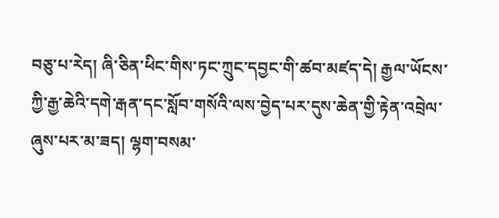བཅུ་པ་རེད། ཞི་ཅིན་ཕིང་གིས་ཏང་ཀྲུང་དབྱང་གི་ཚབ་མཛད་དེ། རྒྱལ་ཡོངས་ཀྱི་རྒྱ་ཆེའི་དགེ་རྒན་དང་སློབ་གསོའི་ལས་བྱེད་པར་དུས་ཆེན་གྱི་རྟེན་འབྲེལ་ཞུས་པར་མ་ཟད། ལྷག་བསམ་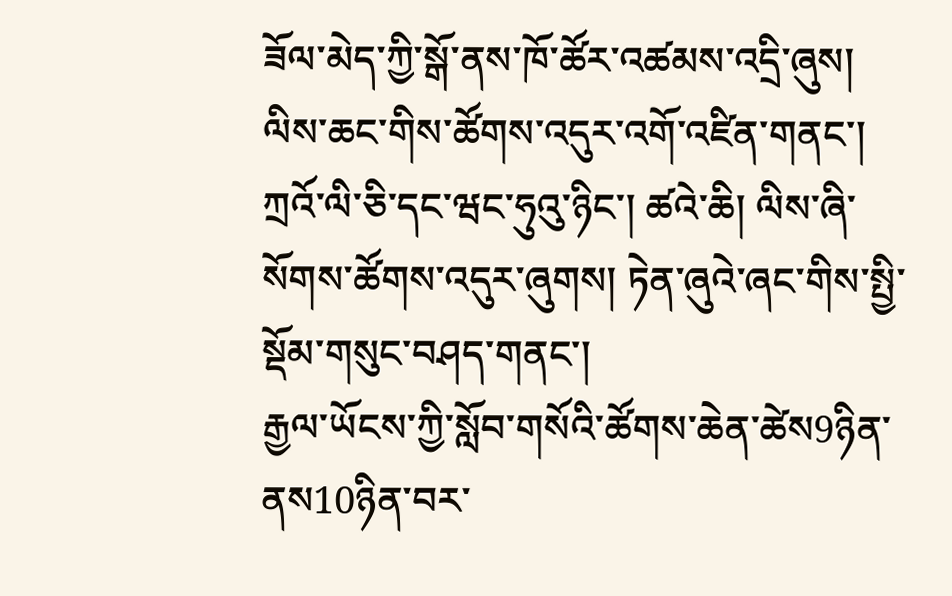ཟོལ་མེད་ཀྱི་སྒོ་ནས་ཁོ་ཚོར་འཚམས་འདྲི་ཞུས།
ལིས་ཆང་གིས་ཚོགས་འདུར་འགོ་འཛིན་གནང་། ཀྲའོ་ལི་ཅི་དང་ཝང་ཧུའུ་ཉིང་། ཚའེ་ཆི། ལིས་ཞི་སོགས་ཚོགས་འདུར་ཞུགས། ཏེན་ཞུའེ་ཞང་གིས་སྤྱི་སྡོམ་གསུང་བཤད་གནང་།
རྒྱལ་ཡོངས་ཀྱི་སློབ་གསོའི་ཚོགས་ཆེན་ཚེས9ཉིན་ནས10ཉིན་བར་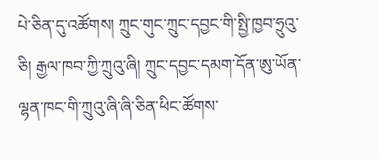པེ་ཅིན་དུ་འཚོགས། ཀྲུང་གུང་ཀྲུང་དབྱང་གི་སྤྱི་ཁྱབ་ཧྲུའུ་ཅི། རྒྱལ་ཁབ་ཀྱི་ཀྲུའུ་ཞི། ཀྲུང་དབྱང་དམག་དོན་ཨུ་ཡོན་ལྷན་ཁང་གི་ཀྲུའུ་ཞི་ཞི་ཅིན་ཕིང་ཚོགས་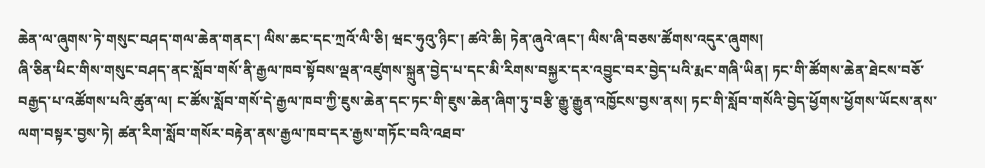ཆེན་ལ་ཞུགས་ཏེ་གསུང་བཤད་གལ་ཆེན་གནང་། ལིས་ཆང་དང་ཀྲའོ་ལི་ཅི། ཝང་ཧུའུ་ཉིང་། ཚའེ་ཆི། ཏེན་ཞུའེ་ཞང་། ལིས་ཞི་བཅས་ཚོགས་འདུར་ཞུགས།
ཞི་ཅིན་ཕིང་གིས་གསུང་བཤད་ནང་སློབ་གསོ་ནི་རྒྱལ་ཁབ་སྟོབས་ལྡན་འཛུགས་སྐྲུན་བྱེད་པ་དང་མི་རིགས་བསྐྱར་དར་འབྱུང་བར་བྱེད་པའི་རྨང་གཞི་ཡིན། ཏང་གི་ཚོགས་ཆེན་ཐེངས་བཅོ་བརྒྱད་པ་འཚོགས་པའི་ཚུན་ལ། ང་ཚོས་སློབ་གསོ་དེ་རྒྱལ་ཁབ་ཀྱི་ཇུས་ཆེན་དང་ཏང་གི་ཇུས་ཆེན་ཞིག་ཏུ་བརྩི་རྒྱུ་རྒྱུན་འཁྱོངས་བྱས་ནས། ཏང་གི་སློབ་གསོའི་བྱེད་ཕྱོགས་ཕྱོགས་ཡོངས་ནས་ལག་བསྟར་བྱས་ཏེ། ཚན་རིག་སློབ་གསོར་བརྟེན་ནས་རྒྱལ་ཁབ་དར་རྒྱས་གཏོང་བའི་འཐབ་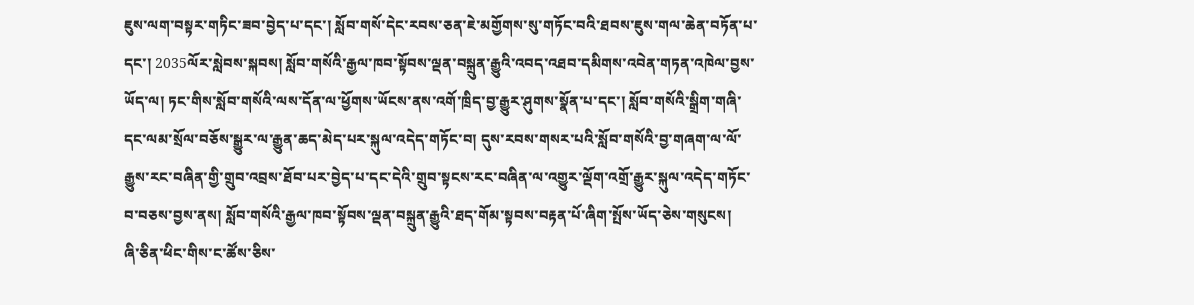ཇུས་ལག་བསྟར་གཏིང་ཟབ་བྱེད་པ་དང་། སློབ་གསོ་དེང་རབས་ཅན་ཇེ་མགྱོགས་སུ་གཏོང་བའི་ཐབས་ཇུས་གལ་ཆེན་བཏོན་པ་དང་། 2035ལོར་སླེབས་སྐབས། སློབ་གསོའི་རྒྱལ་ཁབ་སྟོབས་ལྡན་བསྐྲུན་རྒྱུའི་འབད་འཐབ་དམིགས་འབེན་གཏན་འཁེལ་བྱས་ཡོད་ལ། ཏང་གིས་སློབ་གསོའི་ལས་དོན་ལ་ཕྱོགས་ཡོངས་ནས་འགོ་ཁྲིད་བྱ་རྒྱུར་ཤུགས་སྣོན་པ་དང་། སློབ་གསོའི་སྒྲིག་གཞི་དང་ལམ་སྲོལ་བཅོས་སྒྱུར་ལ་རྒྱུན་ཆད་མེད་པར་སྐུལ་འདེད་གཏོང་བ། དུས་རབས་གསར་པའི་སློབ་གསོའི་བྱ་གཞག་ལ་ལོ་རྒྱུས་རང་བཞིན་གྱི་གྲུབ་འབྲས་ཐོབ་པར་བྱེད་པ་དང་དེའི་གྲུབ་སྟངས་རང་བཞིན་ལ་འགྱུར་ལྡོག་འགྲོ་རྒྱུར་སྐུལ་འདེད་གཏོང་བ་བཅས་བྱས་ནས། སློབ་གསོའི་རྒྱལ་ཁབ་སྟོབས་ལྡན་བསྐྲུན་རྒྱུའི་ཐད་གོམ་སྟབས་བརྟན་པོ་ཞིག་སྤོས་ཡོད་ཅེས་གསུངས།
ཞི་ཅིན་ཕིང་གིས་ང་ཚོས་ཅིས་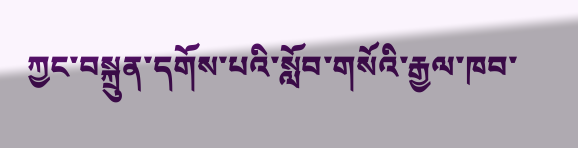ཀྱང་བསྐྲུན་དགོས་པའི་སློབ་གསོའི་རྒྱལ་ཁབ་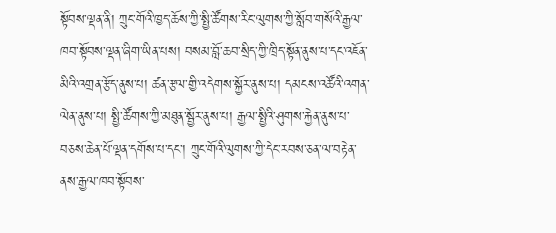སྟོབས་ལྡན་ནི། ཀྲུང་གོའི་ཁྱད་ཆོས་ཀྱི་སྤྱི་ཚོགས་རིང་ལུགས་ཀྱི་སློབ་གསོའི་རྒྱལ་ཁབ་སྟོབས་ལྡན་ཞིག་ཡིན་པས། བསམ་བློ་ཆབ་སྲིད་ཀྱི་ཁྲིད་སྟོན་ནུས་པ་དང་འཇོན་མིའི་འགྲན་རྩོད་ནུས་པ། ཚན་རྩལ་གྱི་འདེགས་སྐྱོར་ནུས་པ། དམངས་འཚོའི་འགན་ལེན་ནུས་པ། སྤྱི་ཚོགས་ཀྱི་མཐུན་སྦྱོར་ནུས་པ། རྒྱལ་སྤྱིའི་ཤུགས་རྐྱེན་ནུས་པ་བཅས་ཆེན་པོ་ལྡན་དགོས་པ་དང་། ཀྲུང་གོའི་ལུགས་ཀྱི་དེང་རབས་ཅན་ལ་བརྟེན་ནས་རྒྱལ་ཁབ་སྟོབས་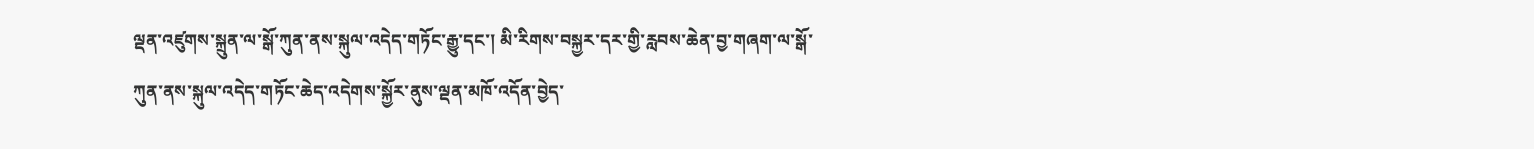ལྡན་འཛུགས་སྐྲུན་ལ་སྒོ་ཀུན་ནས་སྐུལ་འདེད་གཏོང་རྒྱུ་དང་། མི་རིགས་བསྐྱར་དར་གྱི་རླབས་ཆེན་བྱ་གཞག་ལ་སྒོ་ཀུན་ནས་སྐུལ་འདེད་གཏོང་ཆེད་འདེགས་སྐྱོར་ནུས་ལྡན་མཁོ་འདོན་བྱེད་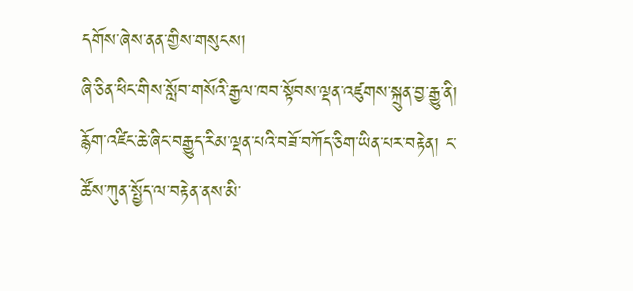དགོས་ཞེས་ནན་གྱིས་གསུངས།
ཞི་ཅིན་ཕིང་གིས་སློབ་གསོའི་རྒྱལ་ཁབ་སྟོབས་ལྡན་འཛུགས་སྐྲུན་བྱ་རྒྱུ་ནི། རྙོག་འཛིང་ཆེ་ཞིང་བརྒྱུད་རིམ་ལྡན་པའི་བཟོ་བཀོད་ཅིག་ཡིན་པར་བརྟེན། ང་ཚོས་ཀུན་སྤྱོད་ལ་བརྟེན་ནས་མི་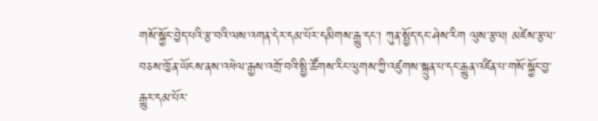གསོ་སྐྱོང་བྱེད་པའི་རྩ་བའི་ལས་འགན་དེར་དམ་པོར་དམིགས་རྒྱུ་དང་། ཀུན་སྤྱོད་དང་ཤེས་རིག ལུས་རྩལ། མཛེས་རྩལ་བཅས་ཁྱོན་ཡོངས་ནས་འཕེལ་རྒྱས་འགྲོ་བའི་སྤྱི་ཚོགས་རིང་ལུགས་ཀྱི་འཛུགས་སྐྲུན་པ་དང་རྒྱུན་འཛིན་པ་གསོ་སྐྱོང་བྱ་རྒྱུར་དམ་པོར་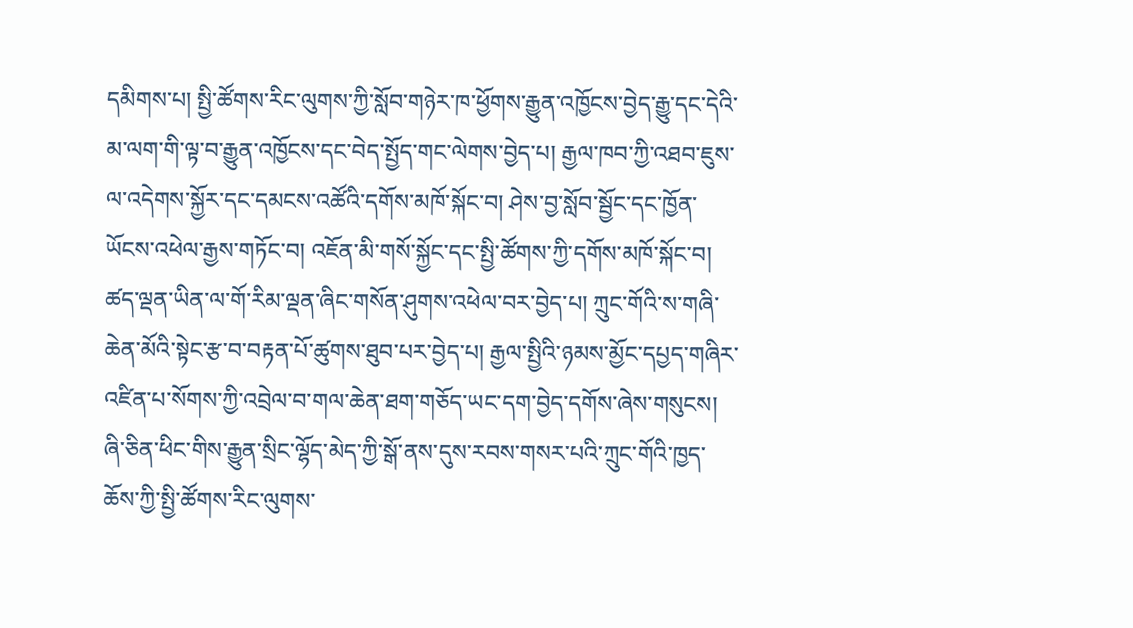དམིགས་པ། སྤྱི་ཚོགས་རིང་ལུགས་ཀྱི་སློབ་གཉེར་ཁ་ཕྱོགས་རྒྱུན་འཁྱོངས་བྱེད་རྒྱུ་དང་དེའི་མ་ལག་གི་ལྟ་བ་རྒྱུན་འཁྱོངས་དང་བེད་སྤྱོད་གང་ལེགས་བྱེད་པ། རྒྱལ་ཁབ་ཀྱི་འཐབ་ཇུས་ལ་འདེགས་སྐྱོར་དང་དམངས་འཚོའི་དགོས་མཁོ་སྐོང་བ། ཤེས་བྱ་སློབ་སྦྱོང་དང་ཁྱོན་ཡོངས་འཕེལ་རྒྱས་གཏོང་བ། འཇོན་མི་གསོ་སྐྱོང་དང་སྤྱི་ཚོགས་ཀྱི་དགོས་མཁོ་སྐོང་བ། ཚད་ལྡན་ཡིན་ལ་གོ་རིམ་ལྡན་ཞིང་གསོན་ཤུགས་འཕེལ་བར་བྱེད་པ། ཀྲུང་གོའི་ས་གཞི་ཆེན་མོའི་སྟེང་རྩ་བ་བརྟན་པོ་ཚུགས་ཐུབ་པར་བྱེད་པ། རྒྱལ་སྤྱིའི་ཉམས་མྱོང་དཔྱད་གཞིར་འཛིན་པ་སོགས་ཀྱི་འབྲེལ་བ་གལ་ཆེན་ཐག་གཅོད་ཡང་དག་བྱེད་དགོས་ཞེས་གསུངས།
ཞི་ཅིན་ཕིང་གིས་རྒྱུན་སྲིང་ལྷོད་མེད་ཀྱི་སྒོ་ནས་དུས་རབས་གསར་པའི་ཀྲུང་གོའི་ཁྱད་ཆོས་ཀྱི་སྤྱི་ཚོགས་རིང་ལུགས་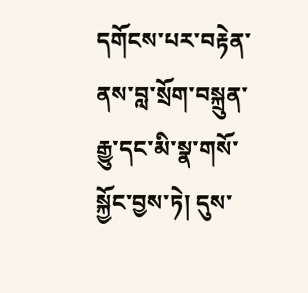དགོངས་པར་བརྟེན་ནས་བླ་སྲོག་བསྐྲུན་རྒྱུ་དང་མི་སྣ་གསོ་སྐྱོང་བྱས་ཏེ། དུས་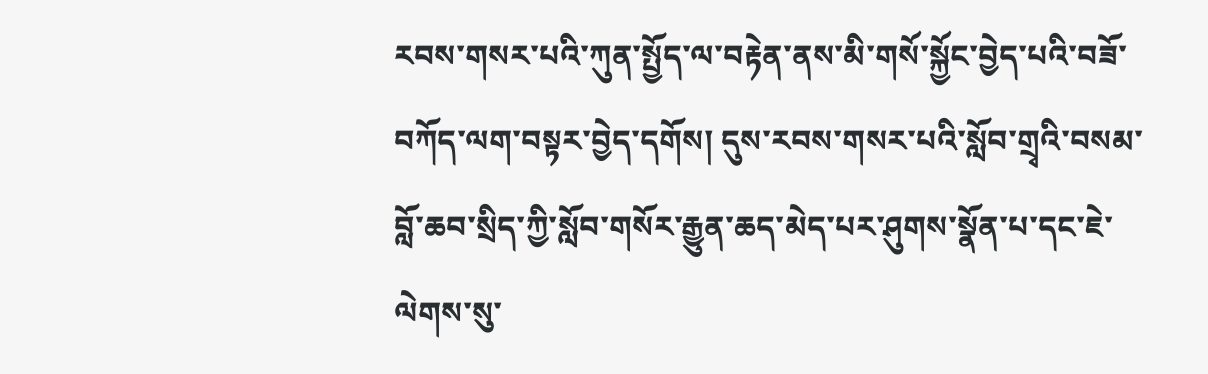རབས་གསར་པའི་ཀུན་སྤྱོད་ལ་བརྟེན་ནས་མི་གསོ་སྐྱོང་བྱེད་པའི་བཟོ་བཀོད་ལག་བསྟར་བྱེད་དགོས། དུས་རབས་གསར་པའི་སློབ་གྲྭའི་བསམ་བློ་ཆབ་སྲིད་ཀྱི་སློབ་གསོར་རྒྱུན་ཆད་མེད་པར་ཤུགས་སྣོན་པ་དང་ཇེ་ལེགས་སུ་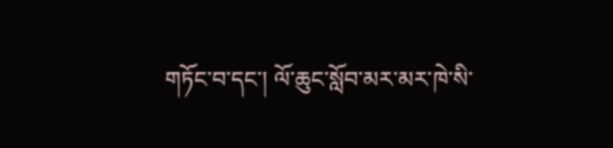གཏོང་བ་དང་། ལོ་ཆུང་སློབ་མར་མར་ཁེ་སི་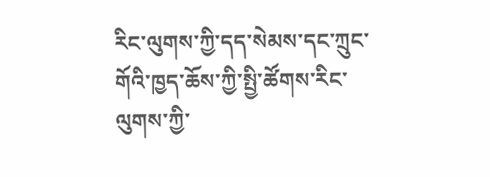རིང་ལུགས་ཀྱི་དད་སེམས་དང་ཀྲུང་གོའི་ཁྱད་ཆོས་ཀྱི་སྤྱི་ཚོགས་རིང་ལུགས་ཀྱི་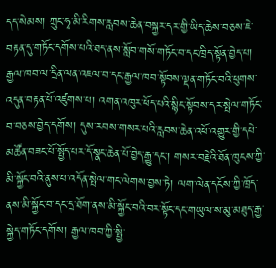དད་སེམས། ཀྲུང་ཧྭ་མི་རིགས་རླབས་ཆེན་བསྐྱར་དར་གྱི་ཡིད་ཆེས་བཅས་ཇེ་བརྟན་དུ་གཏོང་དགོས་པའི་ཐད་ནས་སློབ་གསོ་གཏོང་བ་དང་ཁྲིད་སྟོན་བྱེད་པ། རྒྱལ་ཁབ་ལ་དྲིན་ལན་འཇལ་བ་དང་རྒྱལ་ཁབ་སྟོབས་ལྡན་གཏོང་བའི་ཕུགས་འདུན་བརྟན་པོ་འཛུགས་པ། འགན་འཁུར་ཕོད་པའི་སྙིང་སྟོབས་དར་སྤེལ་གཏོང་བ་བཅས་བྱེད་དགོས། དུས་རབས་གསར་པའི་རླབས་ཆེན་འཕོ་འགྱུར་གྱི་དཔེ་མཚོན་བཟང་པོ་སྤྱོད་པར་དོ་སྣང་ཆེན་པོ་བྱེད་རྒྱུ་དང་། གསར་བརྗེའི་ཐོན་ཁུངས་ཀྱི་མི་སྐྱོང་བའི་ནུས་པ་འདོན་སྤེལ་གང་ལེགས་བྱས་ཏེ། ལག་ལེན་དངོས་ཀྱི་ཁྲོད་ནས་མི་སྐྱོང་བ་དང་དྲ་ཐོག་ནས་མི་སྐྱོང་བའི་བར་སྟོང་དང་གཡུལ་ས་མུ་མཐུད་རྒྱ་སྐྱེད་གཏོང་དགོས། རྒྱལ་ཁབ་ཀྱི་སྤྱི་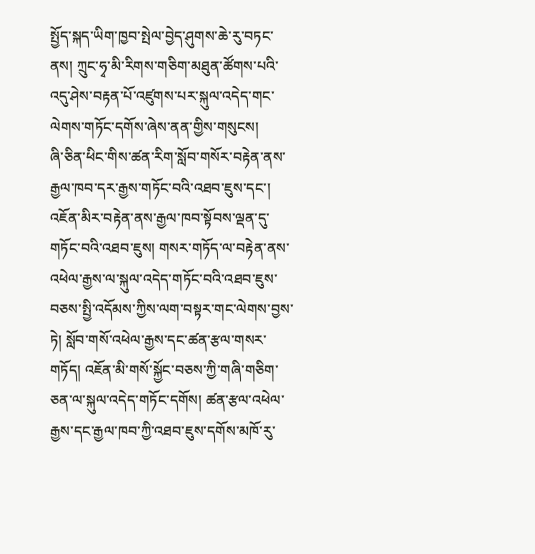སྤྱོད་སྐད་ཡིག་ཁྱབ་སྤེལ་བྱེད་ཤུགས་ཆེ་རུ་བཏང་ནས། ཀྲུང་ཧྭ་མི་རིགས་གཅིག་མཐུན་ཚོགས་པའི་འདུ་ཤེས་བརྟན་པོ་འཛུགས་པར་སྐུལ་འདེད་གང་ལེགས་གཏོང་དགོས་ཞེས་ནན་གྱིས་གསུངས།
ཞི་ཅིན་ཕིང་གིས་ཚན་རིག་སློབ་གསོར་བརྟེན་ནས་རྒྱལ་ཁབ་དར་རྒྱས་གཏོང་བའི་འཐབ་ཇུས་དང་། འཇོན་མིར་བརྟེན་ནས་རྒྱལ་ཁབ་སྟོབས་ལྡན་དུ་གཏོང་བའི་འཐབ་ཇུས། གསར་གཏོད་ལ་བརྟེན་ནས་འཕེལ་རྒྱས་ལ་སྐུལ་འདེད་གཏོང་བའི་འཐབ་ཇུས་བཅས་སྤྱི་འདོམས་ཀྱིས་ལག་བསྟར་གང་ལེགས་བྱས་ཏེ། སློབ་གསོ་འཕེལ་རྒྱས་དང་ཚན་རྩལ་གསར་གཏོད། འཇོན་མི་གསོ་སྐྱོང་བཅས་ཀྱི་གཞི་གཅིག་ཅན་ལ་སྐུལ་འདེད་གཏོང་དགོས། ཚན་རྩལ་འཕེལ་རྒྱས་དང་རྒྱལ་ཁབ་ཀྱི་འཐབ་ཇུས་དགོས་མཁོ་རུ་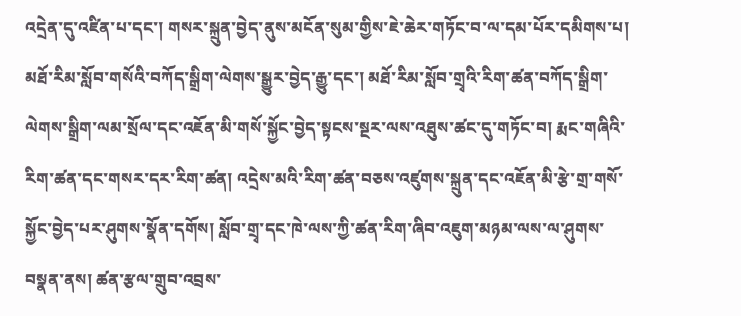འདྲེན་དུ་འཛིན་པ་དང་། གསར་སྐྲུན་བྱེད་ནུས་མངོན་སུམ་གྱིས་ཇེ་ཆེར་གཏོང་བ་ལ་དམ་པོར་དམིགས་པ། མཐོ་རིམ་སློབ་གསོའི་བཀོད་སྒྲིག་ལེགས་སྒྱུར་བྱེད་རྒྱུ་དང་། མཐོ་རིམ་སློབ་གྲྭའི་རིག་ཚན་བཀོད་སྒྲིག་ལེགས་སྒྲིག་ལམ་སྲོལ་དང་འཇོན་མི་གསོ་སྐྱོང་བྱེད་སྟངས་སྔར་ལས་འཐུས་ཚང་དུ་གཏོང་བ། རྨང་གཞིའི་རིག་ཚན་དང་གསར་དར་རིག་ཚན། འདྲེས་མའི་རིག་ཚན་བཅས་འཛུགས་སྐྲུན་དང་འཇོན་མི་རྩེ་གྲ་གསོ་སྐྱོང་བྱེད་པར་ཤུགས་སྣོན་དགོས། སློབ་གྲྭ་དང་ཁེ་ལས་ཀྱི་ཚན་རིག་ཞིབ་འཇུག་མཉམ་ལས་ལ་ཤུགས་བསྣན་ནས། ཚན་རྩལ་གྲུབ་འབྲས་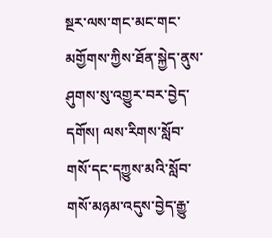སྔར་ལས་གང་མང་གང་མགྱོགས་ཀྱིས་ཐོན་སྐྱེད་ནུས་ཤུགས་སུ་འགྱུར་བར་བྱེད་དགོས། ལས་རིགས་སློབ་གསོ་དང་དཀྱུས་མའི་སློབ་གསོ་མཉམ་འདུས་བྱེད་རྒྱུ་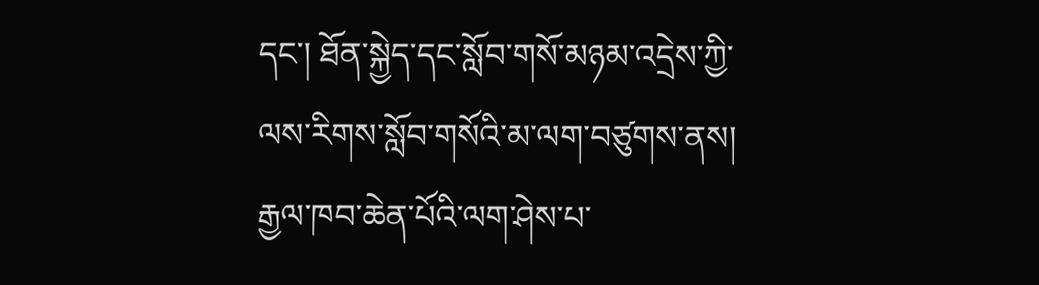དང་། ཐོན་སྐྱེད་དང་སློབ་གསོ་མཉམ་འདྲེས་ཀྱི་ལས་རིགས་སློབ་གསོའི་མ་ལག་བཙུགས་ནས། རྒྱལ་ཁབ་ཆེན་པོའི་ལག་ཤེས་པ་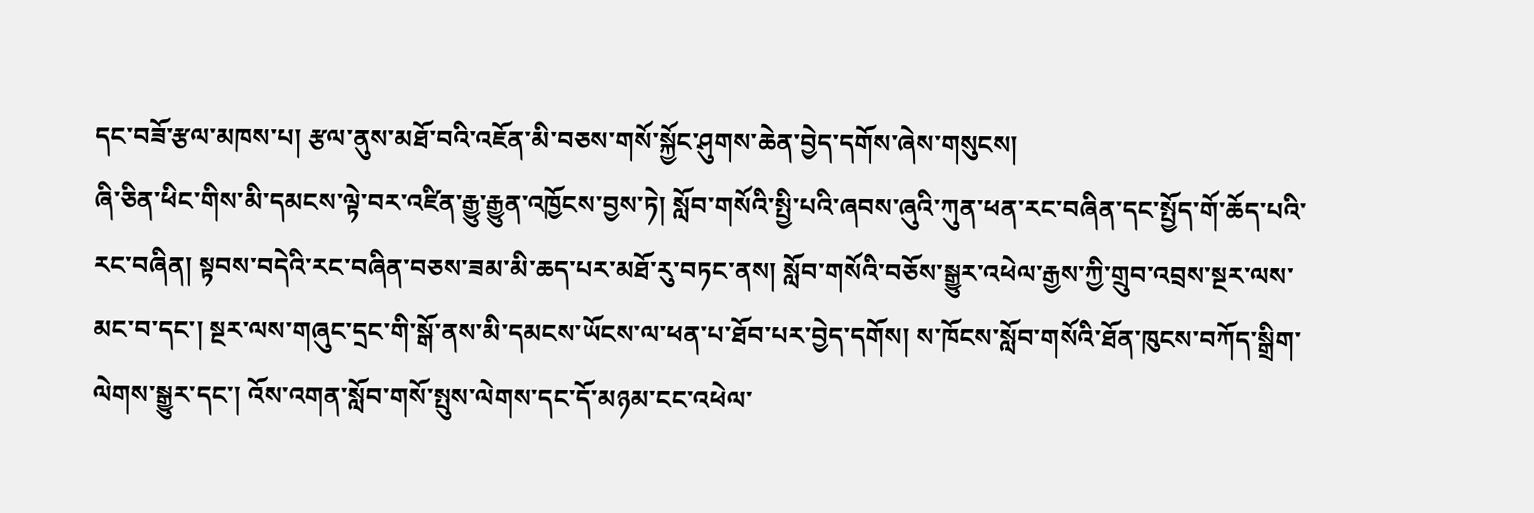དང་བཟོ་རྩལ་མཁས་པ། རྩལ་ནུས་མཐོ་བའི་འཇོན་མི་བཅས་གསོ་སྐྱོང་ཤུགས་ཆེན་བྱེད་དགོས་ཞེས་གསུངས།
ཞི་ཅིན་ཕིང་གིས་མི་དམངས་ལྟེ་བར་འཛིན་རྒྱུ་རྒྱུན་འཁྱོངས་བྱས་ཏེ། སློབ་གསོའི་སྤྱི་པའི་ཞབས་ཞུའི་ཀུན་ཕན་རང་བཞིན་དང་སྤྱོད་གོ་ཆོད་པའི་རང་བཞིན། སྟབས་བདེའི་རང་བཞིན་བཅས་ཟམ་མི་ཆད་པར་མཐོ་རུ་བཏང་ནས། སློབ་གསོའི་བཅོས་སྒྱུར་འཕེལ་རྒྱས་ཀྱི་གྲུབ་འབྲས་སྔར་ལས་མང་བ་དང་། སྔར་ལས་གཞུང་དྲང་གི་སྒོ་ནས་མི་དམངས་ཡོངས་ལ་ཕན་པ་ཐོབ་པར་བྱེད་དགོས། ས་ཁོངས་སློབ་གསོའི་ཐོན་ཁུངས་བཀོད་སྒྲིག་ལེགས་སྒྱུར་དང་། འོས་འགན་སློབ་གསོ་སྤུས་ལེགས་དང་དོ་མཉམ་ངང་འཕེལ་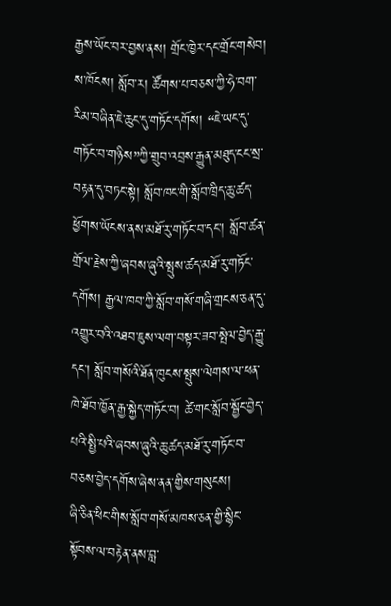རྒྱས་ཡོང་བར་བྱས་ནས། གྲོང་ཁྱེར་དང་གྲོང་གསེབ། ས་ཁོངས། སློབ་ར། ཚོགས་པ་བཅས་ཀྱི་ཧེ་བག་རིམ་བཞིན་ཇེ་ཆུང་དུ་གཏོང་དགོས། “ཇེ་ཡང་དུ་གཏོང་བ་གཉིས”ཀྱི་གྲུབ་འབྲས་རྒྱུན་མཐུད་ངང་སྲ་བརྟན་དུ་བཏང་སྟེ། སློབ་ཁང་གི་སློབ་ཁྲིད་ཆུ་ཚད་ཕྱོགས་ཡོངས་ནས་མཐོ་རུ་གཏོང་བ་དང་། སློབ་ཚན་གྲོལ་རྗེས་ཀྱི་ཞབས་ཞུའི་སྤུས་ཚད་མཐོ་རུ་གཏོང་དགོས། རྒྱལ་ཁབ་ཀྱི་སློབ་གསོ་གཞི་གྲངས་ཅན་དུ་འགྱུར་བའི་འཐབ་ཇུས་ལག་བསྟར་ཟབ་སྤེལ་བྱེད་རྒྱུ་དང་། སློབ་གསོའི་ཐོན་ཁུངས་སྤུས་ལེགས་ལ་ཕན་ཁེ་ཐོབ་ཁྱོན་རྒྱ་སྐྱེད་གཏོང་བ། ཚེ་གང་སློབ་སྦྱོང་བྱེད་པའི་སྤྱི་པའི་ཞབས་ཞུའི་ཆུ་ཚད་མཐོ་རུ་གཏོང་བ་བཅས་བྱེད་དགོས་ཞེས་ནན་གྱིས་གསུངས།
ཞི་ཅིན་ཕིང་གིས་སློབ་གསོ་མཁས་ཅན་གྱི་སྙིང་སྟོབས་ལ་བརྟེན་ནས་བླ་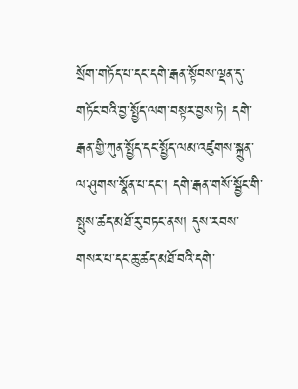སྲོག་གཏོད་པ་དང་དགེ་རྒན་སྟོབས་ལྡན་དུ་གཏོང་བའི་བྱ་སྤྱོད་ལག་བསྟར་བྱས་ཏེ། དགེ་རྒན་གྱི་ཀུན་སྤྱོད་དང་སྤྱོད་ལམ་འཛུགས་སྐྲུན་ལ་ཤུགས་སྣོན་པ་དང་། དགེ་རྒན་གསོ་སྦྱོང་གི་སྤུས་ཚད་མཐོ་རུ་བཏང་ནས། དུས་རབས་གསར་པ་དང་ཆུ་ཚད་མཐོ་བའི་དགེ་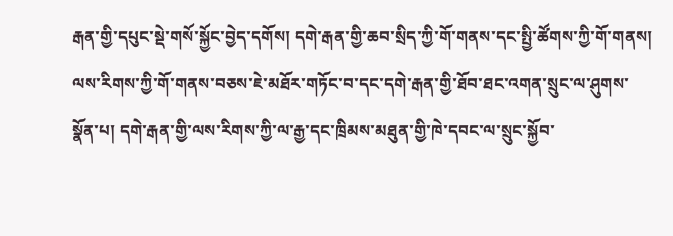རྒན་གྱི་དཔུང་སྡེ་གསོ་སྐྱོང་བྱེད་དགོས། དགེ་རྒན་གྱི་ཆབ་སྲིད་ཀྱི་གོ་གནས་དང་སྤྱི་ཚོགས་ཀྱི་གོ་གནས། ལས་རིགས་ཀྱི་གོ་གནས་བཅས་ཇེ་མཐོར་གཏོང་བ་དང་དགེ་རྒན་གྱི་ཐོབ་ཐང་འགན་སྲུང་ལ་ཤུགས་སྣོན་པ། དགེ་རྒན་གྱི་ལས་རིགས་ཀྱི་ལ་རྒྱ་དང་ཁྲིམས་མཐུན་གྱི་ཁེ་དབང་ལ་སྲུང་སྐྱོབ་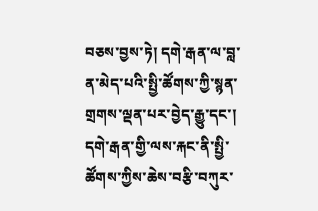བཅས་བྱས་ཏེ། དགེ་རྒན་ལ་བླ་ན་མེད་པའི་སྤྱི་ཚོགས་ཀྱི་སྙན་གྲགས་ལྡན་པར་བྱེད་རྒྱུ་དང་། དགེ་རྒན་གྱི་ལས་རྐང་ནི་སྤྱི་ཚོགས་ཀྱིས་ཆེས་བརྩི་བཀུར་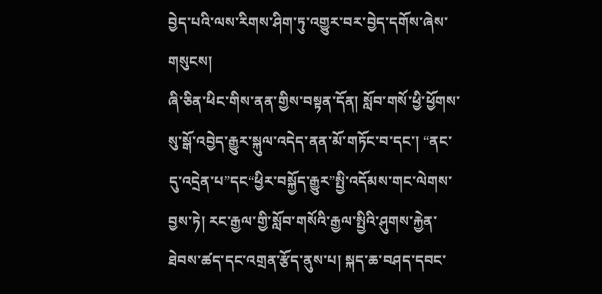བྱེད་པའི་ལས་རིགས་ཤིག་ཏུ་འགྱུར་བར་བྱེད་དགོས་ཞེས་གསུངས།
ཞི་ཅིན་ཕིང་གིས་ནན་གྱིས་བསྟན་དོན། སློབ་གསོ་ཕྱི་ཕྱོགས་སུ་སྒོ་འབྱེད་རྒྱུར་སྐུལ་འདེད་ནན་མོ་གཏོང་བ་དང་། “ནང་དུ་འདྲེན་པ”དང“ཕྱིར་བསྐྱོད་རྒྱུར”སྤྱི་འདོམས་གང་ལེགས་བྱས་ཏེ། རང་རྒྱལ་གྱི་སློབ་གསོའི་རྒྱལ་སྤྱིའི་ཤུགས་རྐྱེན་ཐེབས་ཚད་དང་འགྲན་རྩོད་ནུས་པ། སྐད་ཆ་བཤད་དབང་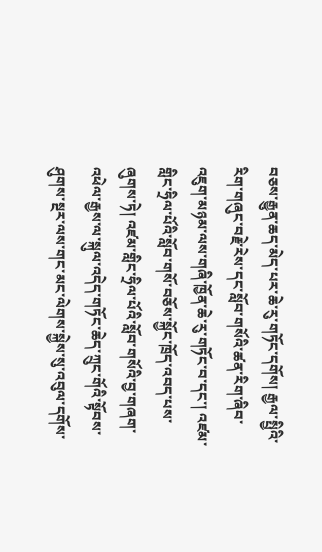བཅས་རྒྱུན་ཆད་མེད་པར་ཆེ་རུ་གཏོང་དགོས། རྒྱལ་སྤྱིའི་རིག་གཞུང་བརྗེ་རེས་དང་སློབ་གསོའི་ཚན་རིག་ཞིབ་འཇུག་མཉམ་ལས་གཞི་ཁྱོན་ཆེ་རུ་གཏོང་བ་དང་། འཛམ་གླིང་ཧྲིལ་པོའི་སློབ་གསོ་བཅོས་སྐྱོང་ཁྲོད་འབད་པས་ཞུགས་ཏེ། འཛམ་གླིང་ཧྲིལ་པོའི་སློབ་གསོའི་བྱ་གཞག་འཕེལ་རྒྱས་ལ་སྐུལ་འདེད་གཏོང་ཆེད་ཀྲུང་གོའི་སྟོབས་ཤུགས་སྔར་ལས་གང་མང་ལེགས་སྐྱེས་སུ་འབུལ་དགོས་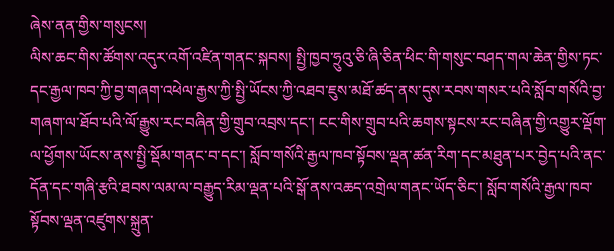ཞེས་ནན་གྱིས་གསུངས།
ལིས་ཆང་གིས་ཚོགས་འདུར་འགོ་འཛིན་གནང་སྐབས། སྤྱི་ཁྱབ་ཧྲུའུ་ཅི་ཞི་ཅིན་ཕིང་གི་གསུང་བཤད་གལ་ཆེན་གྱིས་ཏང་དང་རྒྱལ་ཁབ་ཀྱི་བྱ་གཞག་འཕེལ་རྒྱས་ཀྱི་སྤྱི་ཡོངས་ཀྱི་འཐབ་ཇུས་མཐོ་ཚད་ནས་དུས་རབས་གསར་པའི་སློབ་གསོའི་བྱ་གཞག་ལ་ཐོབ་པའི་ལོ་རྒྱུས་རང་བཞིན་གྱི་གྲུབ་འབྲས་དང་། ངང་གིས་གྲུབ་པའི་ཆགས་སྟངས་རང་བཞིན་གྱི་འགྱུར་ལྡོག་ལ་ཕྱོགས་ཡོངས་ནས་སྤྱི་སྡོམ་གནང་བ་དང་། སློབ་གསོའི་རྒྱལ་ཁབ་སྟོབས་ལྡན་ཚན་རིག་དང་མཐུན་པར་བྱེད་པའི་ནང་དོན་དང་གཞི་རྩའི་ཐབས་ལམ་ལ་བརྒྱུད་རིམ་ལྡན་པའི་སྒོ་ནས་འཆད་འགྲེལ་གནང་ཡོད་ཅིང་། སློབ་གསོའི་རྒྱལ་ཁབ་སྟོབས་ལྡན་འཛུགས་སྐྲུན་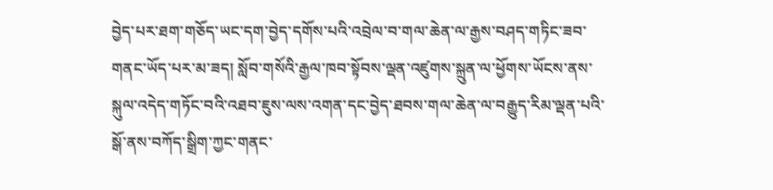བྱེད་པར་ཐག་གཅོད་ཡང་དག་བྱེད་དགོས་པའི་འབྲེལ་བ་གལ་ཆེན་ལ་རྒྱས་བཤད་གཏིང་ཟབ་གནང་ཡོད་པར་མ་ཟད། སློབ་གསོའི་རྒྱལ་ཁབ་སྟོབས་ལྡན་འཛུགས་སྐྲུན་ལ་ཕྱོགས་ཡོངས་ནས་སྐུལ་འདེད་གཏོང་བའི་འཐབ་ཇུས་ལས་འགན་དང་བྱེད་ཐབས་གལ་ཆེན་ལ་བརྒྱུད་རིམ་ལྡན་པའི་སྒོ་ནས་བཀོད་སྒྲིག་ཀྱང་གནང་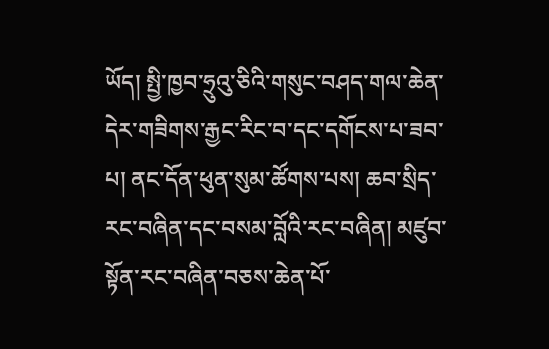ཡོད། སྤྱི་ཁྱབ་ཧྲུའུ་ཅིའི་གསུང་བཤད་གལ་ཆེན་དེར་གཟིགས་རྒྱང་རིང་བ་དང་དགོངས་པ་ཟབ་པ། ནང་དོན་ཕུན་སུམ་ཚོགས་པས། ཆབ་སྲིད་རང་བཞིན་དང་བསམ་བློའི་རང་བཞིན། མཛུབ་སྟོན་རང་བཞིན་བཅས་ཆེན་པོ་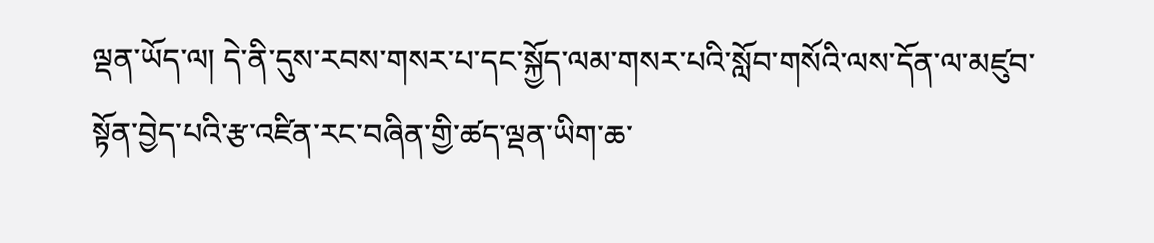ལྡན་ཡོད་ལ། དེ་ནི་དུས་རབས་གསར་པ་དང་སྐྱོད་ལམ་གསར་པའི་སློབ་གསོའི་ལས་དོན་ལ་མཛུབ་སྟོན་བྱེད་པའི་རྩ་འཛིན་རང་བཞིན་གྱི་ཚད་ལྡན་ཡིག་ཆ་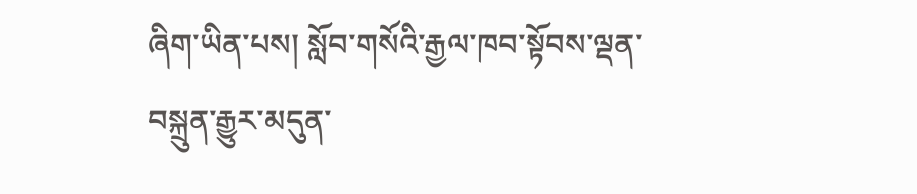ཞིག་ཡིན་པས། སློབ་གསོའི་རྒྱལ་ཁབ་སྟོབས་ལྡན་བསྐྲུན་རྒྱུར་མདུན་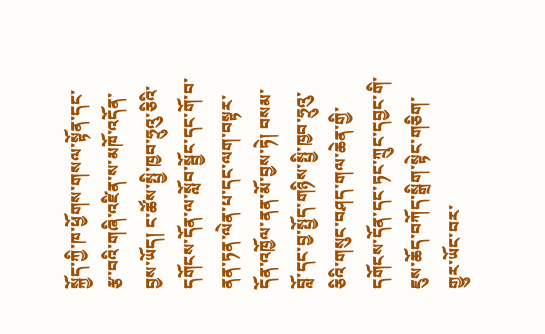སྐྱོད་ཀྱི་ཁ་ཕྱོགས་གསལ་སྟོན་དང་རྩ་བའི་གཞི་འཛིན་ས་མཁོ་འདོན་བྱས་ཡོད། ང་ཚོས་སྤྱི་ཁྱབ་ཧྲུའུ་ཅིའི་དགོངས་དོན་ལ་སློབ་སྦྱོང་དང་གོ་བ་ནན་ཏན་ལེན་པ་དང་ལག་བསྟར་དོན་འཁྱོལ་ནན་མོ་བྱས་ཏེ། བསམ་བློ་དང་བྱ་སྤྱོད་གཉིས་སྤྱི་ཁྱབ་ཧྲུའུ་ཅིའི་གསུང་བཤད་གལ་ཆེན་གྱི་དགོངས་དོན་དང་ཏང་ཀྲུང་དབྱང་གི་ཇུས་ཆོད་བཀོད་སྒྲིག་སྟེང་གཅིག་གྱུར་ཡོང་བར་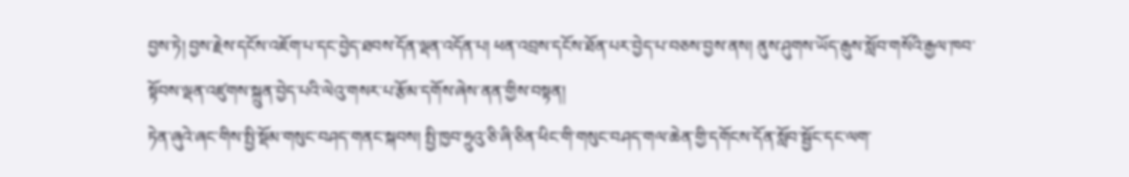བྱས་ཏེ། བྱས་རྗེས་དངོས་འཇོག་པ་དང་བྱེད་ཐབས་དོན་ལྡན་འདོན་པ། ཕན་འབྲས་དངོས་ཐོན་པར་བྱེད་པ་བཅས་བྱས་ནས། ནུས་ཤུགས་ཡོད་རྒུས་སློབ་གསོའི་རྒྱལ་ཁབ་སྟོབས་ལྡན་འཛུགས་སྐྲུན་བྱེད་པའི་ལེའུ་གསར་པ་རྩོམ་དགོས་ཞེས་ནན་གྱིས་བསྟན།
ཏེན་ཞུའེ་ཞང་གིས་སྤྱི་སྡོམ་གསུང་བཤད་གནང་སྐབས། སྤྱི་ཁྱབ་ཧྲུའུ་ཅི་ཞི་ཅིན་ཕིང་གི་གསུང་བཤད་གལ་ཆེན་གྱི་དགོངས་དོན་སློབ་སྦྱོང་དང་ལག་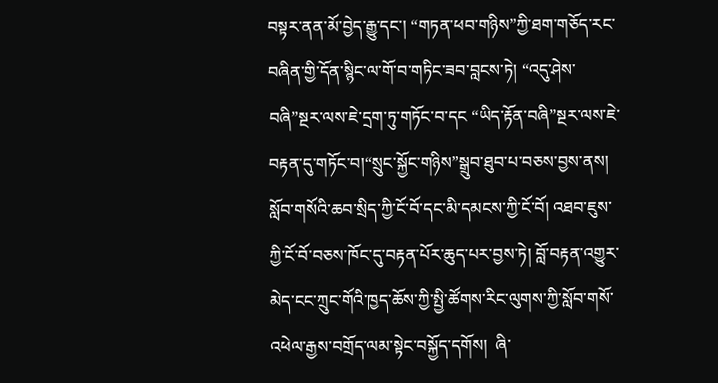བསྟར་ནན་མོ་བྱེད་རྒྱུ་དང་། “གཏན་ཕབ་གཉིས”ཀྱི་ཐག་གཅོད་རང་བཞིན་གྱི་དོན་སྙིང་ལ་གོ་བ་གཏིང་ཟབ་བླངས་ཏེ། “འདུ་ཤེས་བཞི”སྔར་ལས་ཇེ་དྲག་ཏུ་གཏོང་བ་དང “ཡིད་རྟོན་བཞི”སྔར་ལས་ཇེ་བརྟན་དུ་གཏོང་བ།“སྲུང་སྐྱོང་གཉིས”སྒྲུབ་ཐུབ་པ་བཅས་བྱས་ནས། སློབ་གསོའི་ཆབ་སྲིད་ཀྱི་ངོ་བོ་དང་མི་དམངས་ཀྱི་ངོ་བོ། འཐབ་ཇུས་ཀྱི་ངོ་བོ་བཅས་ཁོང་དུ་བརྟན་པོར་ཆུད་པར་བྱས་ཏེ། བློ་བརྟན་འགྱུར་མེད་ངང་ཀྲུང་གོའི་ཁྱད་ཆོས་ཀྱི་སྤྱི་ཚོགས་རིང་ལུགས་ཀྱི་སློབ་གསོ་འཕེལ་རྒྱས་བགྲོད་ལམ་སྟེང་བསྐྱོད་དགོས།  ཞི་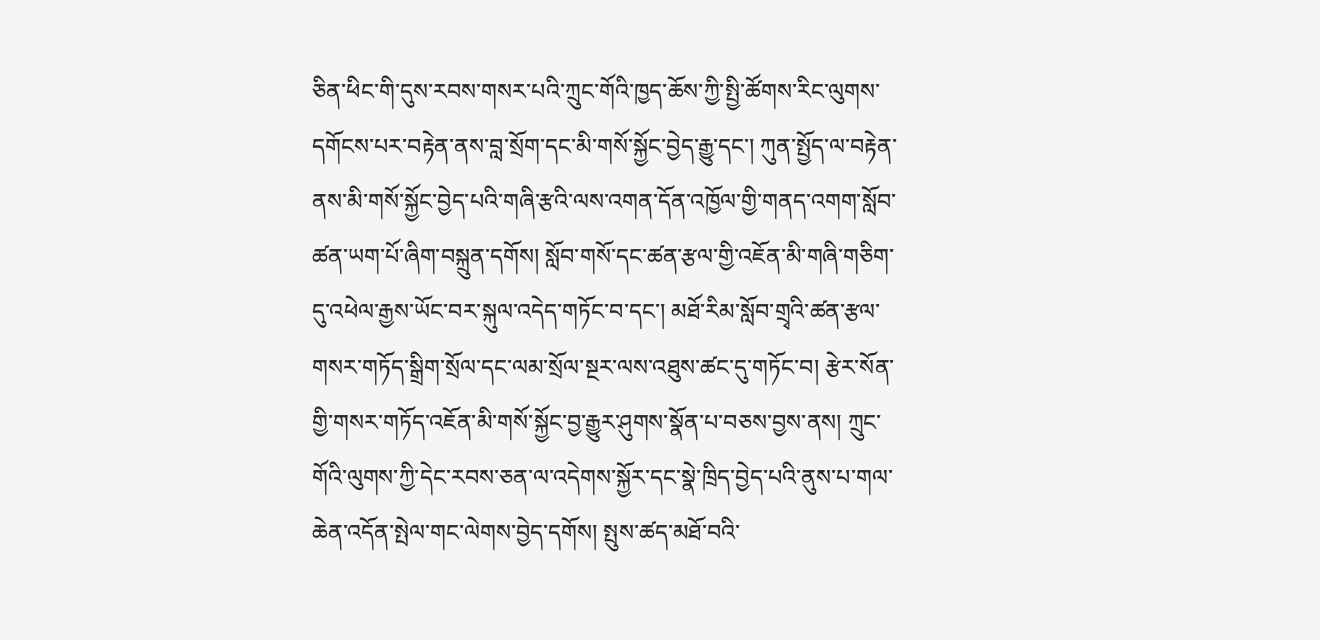ཅིན་ཕིང་གི་དུས་རབས་གསར་པའི་ཀྲུང་གོའི་ཁྱད་ཆོས་ཀྱི་སྤྱི་ཚོགས་རིང་ལུགས་དགོངས་པར་བརྟེན་ནས་བླ་སྲོག་དང་མི་གསོ་སྐྱོང་བྱེད་རྒྱུ་དང་། ཀུན་སྤྱོད་ལ་བརྟེན་ནས་མི་གསོ་སྐྱོང་བྱེད་པའི་གཞི་རྩའི་ལས་འགན་དོན་འཁྱོལ་གྱི་གནད་འགག་སློབ་ཚན་ཡག་པོ་ཞིག་བསྐྲུན་དགོས། སློབ་གསོ་དང་ཚན་རྩལ་གྱི་འཇོན་མི་གཞི་གཅིག་དུ་འཕེལ་རྒྱས་ཡོང་བར་སྐུལ་འདེད་གཏོང་བ་དང་། མཐོ་རིམ་སློབ་གྲྭའི་ཚན་རྩལ་གསར་གཏོད་སྒྲིག་སྲོལ་དང་ལམ་སྲོལ་སྔར་ལས་འཐུས་ཚང་དུ་གཏོང་བ། རྩེར་སོན་གྱི་གསར་གཏོད་འཇོན་མི་གསོ་སྐྱོང་བྱ་རྒྱུར་ཤུགས་སྣོན་པ་བཅས་བྱས་ནས། ཀྲུང་གོའི་ལུགས་ཀྱི་དེང་རབས་ཅན་ལ་འདེགས་སྐྱོར་དང་སྣེ་ཁྲིད་བྱེད་པའི་ནུས་པ་གལ་ཆེན་འདོན་སྤེལ་གང་ལེགས་བྱེད་དགོས། སྤུས་ཚད་མཐོ་བའི་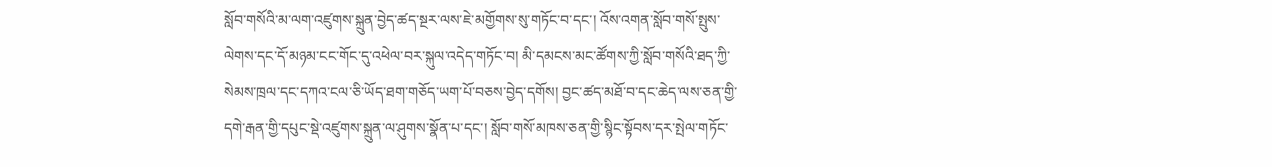སློབ་གསོའི་མ་ལག་འཛུགས་སྐྲུན་བྱེད་ཚད་སྔར་ལས་ཇེ་མགྱོགས་སུ་གཏོང་བ་དང་། འོས་འགན་སློབ་གསོ་སྤུས་ལེགས་དང་དོ་མཉམ་ངང་གོང་དུ་འཕེལ་བར་སྐུལ་འདེད་གཏོང་བ། མི་དམངས་མང་ཚོགས་ཀྱི་སློབ་གསོའི་ཐད་ཀྱི་སེམས་ཁྲལ་དང་དཀའ་ངལ་ཅི་ཡོད་ཐག་གཅོད་ཡག་པོ་བཅས་བྱེད་དགོས། བྱང་ཚད་མཐོ་བ་དང་ཆེད་ལས་ཅན་གྱི་དགེ་རྒན་གྱི་དཔུང་སྡེ་འཛུགས་སྐྲུན་ལ་ཤུགས་སྣོན་པ་དང་། སློབ་གསོ་མཁས་ཅན་གྱི་སྙིང་སྟོབས་དར་སྤེལ་གཏོང་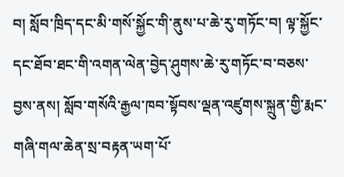བ། སློབ་ཁྲིད་དང་མི་གསོ་སྐྱོང་གི་ནུས་པ་ཆེ་རུ་གཏོང་བ། ལྟ་སྐྱོང་དང་ཐོབ་ཐང་གི་འགན་ལེན་བྱེད་ཤུགས་ཆེ་རུ་གཏོང་བ་བཅས་བྱས་ནས། སློབ་གསོའི་རྒྱལ་ཁབ་སྟོབས་ལྡན་འཛུགས་སྐྲུན་གྱི་རྨང་གཞི་གལ་ཆེན་སྲ་བརྟན་ཡག་པོ་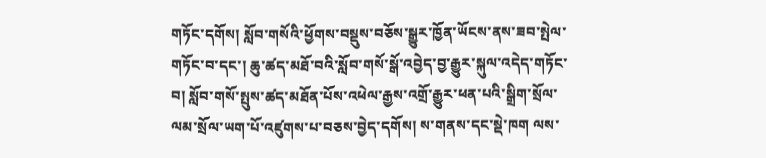གཏོང་དགོས། སློབ་གསོའི་ཕྱོགས་བསྡུས་བཅོས་སྒྱུར་ཁྱོན་ཡོངས་ནས་ཟབ་སྤེལ་གཏོང་བ་དང་། ཆུ་ཚད་མཐོ་བའི་སློབ་གསོ་སྒོ་འབྱེད་བྱ་རྒྱུར་སྐུལ་འདེད་གཏོང་བ། སློབ་གསོ་སྤུས་ཚད་མཐོན་པོས་འཕེལ་རྒྱས་འགྲོ་རྒྱུར་ཕན་པའི་སྒྲིག་སྲོལ་ལམ་སྲོལ་ཡག་པོ་འཛུགས་པ་བཅས་བྱེད་དགོས། ས་གནས་དང་སྡེ་ཁག ལས་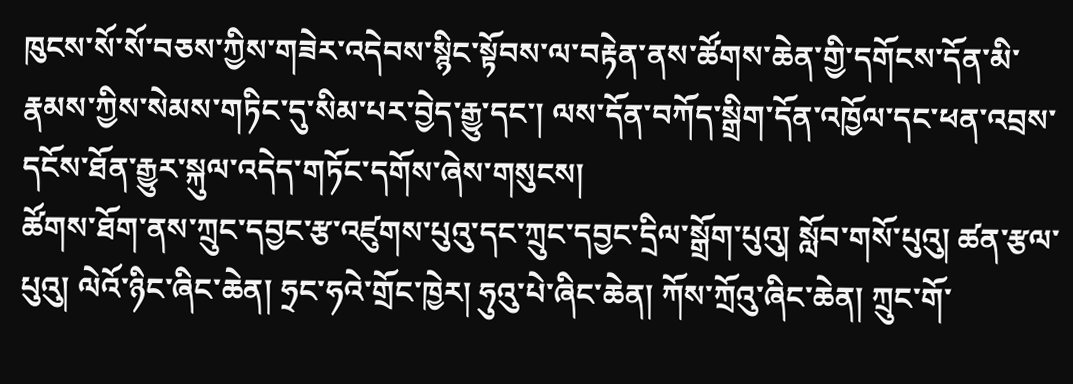ཁུངས་སོ་སོ་བཅས་ཀྱིས་གཟེར་འདེབས་སྙིང་སྟོབས་ལ་བརྟེན་ནས་ཚོགས་ཆེན་གྱི་དགོངས་དོན་མི་རྣམས་ཀྱིས་སེམས་གཏིང་དུ་སིམ་པར་བྱེད་རྒྱུ་དང་། ལས་དོན་བཀོད་སྒྲིག་དོན་འཁྱོལ་དང་ཕན་འབྲས་དངོས་ཐོན་རྒྱུར་སྐུལ་འདེད་གཏོང་དགོས་ཞེས་གསུངས།
ཚོགས་ཐོག་ནས་ཀྲུང་དབྱང་རྩ་འཛུགས་པུའུ་དང་ཀྲུང་དབྱང་དྲིལ་སྒྲོག་པུའུ། སློབ་གསོ་པུའུ། ཚན་རྩལ་པུའུ། ལེའོ་ཉིང་ཞིང་ཆེན། ཧྲང་ཧའེ་གྲོང་ཁྱེར། ཧུའུ་པེ་ཞིང་ཆེན། ཀོས་ཀྲོའུ་ཞིང་ཆེན། ཀྲུང་གོ་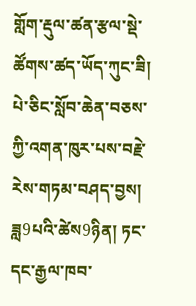གློག་རྡུལ་ཚན་རྩལ་སྡེ་ཚོགས་ཚད་ཡོད་ཀུང་ཟི། པེ་ཅིང་སློབ་ཆེན་བཅས་ཀྱི་འགན་ཁུར་པས་བརྗེ་རེས་གཏམ་བཤད་བྱས།
ཟླ9པའི་ཚེས9ཉིན། ཏང་དང་རྒྱལ་ཁབ་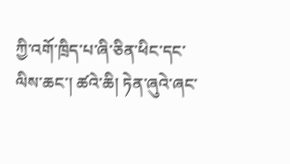ཀྱི་འགོ་ཁྲིད་པ་ཞི་ཅིན་ཕིང་དང་ལིས་ཆང་། ཚའེ་ཆི། ཏེན་ཞུའེ་ཞང་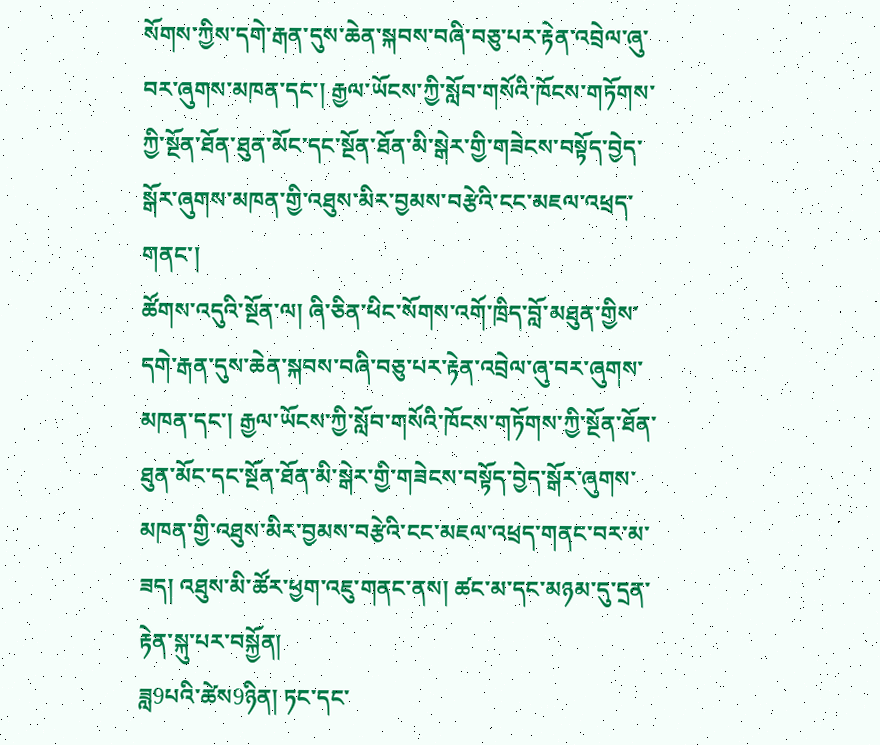སོགས་ཀྱིས་དགེ་རྒན་དུས་ཆེན་སྐབས་བཞི་བཅུ་པར་རྟེན་འབྲེལ་ཞུ་བར་ཞུགས་མཁན་དང་། རྒྱལ་ཡོངས་ཀྱི་སློབ་གསོའི་ཁོངས་གཏོགས་ཀྱི་སྔོན་ཐོན་ཐུན་མོང་དང་སྔོན་ཐོན་མི་སྒེར་གྱི་གཟེངས་བསྟོད་བྱེད་སྒོར་ཞུགས་མཁན་གྱི་འཐུས་མིར་བྱམས་བརྩེའི་ངང་མཇལ་འཕྲད་གནང་།
ཚོགས་འདུའི་སྔོན་ལ། ཞི་ཅིན་ཕིང་སོགས་འགོ་ཁྲིད་བློ་མཐུན་གྱིས་དགེ་རྒན་དུས་ཆེན་སྐབས་བཞི་བཅུ་པར་རྟེན་འབྲེལ་ཞུ་བར་ཞུགས་མཁན་དང་། རྒྱལ་ཡོངས་ཀྱི་སློབ་གསོའི་ཁོངས་གཏོགས་ཀྱི་སྔོན་ཐོན་ཐུན་མོང་དང་སྔོན་ཐོན་མི་སྒེར་གྱི་གཟེངས་བསྟོད་བྱེད་སྒོར་ཞུགས་མཁན་གྱི་འཐུས་མིར་བྱམས་བརྩེའི་ངང་མཇལ་འཕྲད་གནང་བར་མ་ཟད། འཐུས་མི་ཚོར་ཕྱག་འཇུ་གནང་ནས། ཚང་མ་དང་མཉམ་དུ་དྲན་རྟེན་སྐུ་པར་བསྐྱོན།
ཟླ9པའི་ཚེས9ཉིན། ཏང་དང་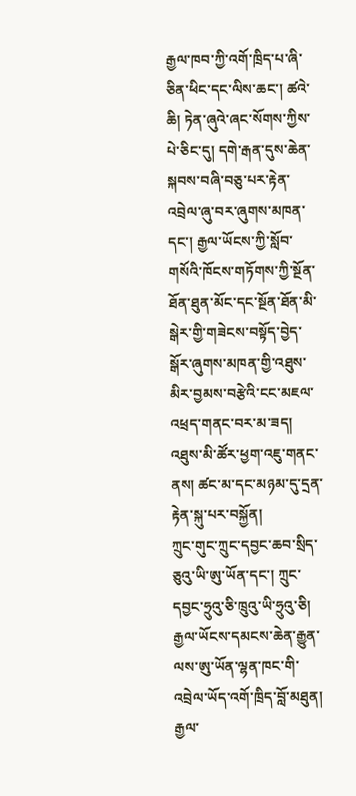རྒྱལ་ཁབ་ཀྱི་འགོ་ཁྲིད་པ་ཞི་ཅིན་ཕིང་དང་ལིས་ཆང་། ཚའེ་ཆི། ཏེན་ཞུའེ་ཞང་སོགས་ཀྱིས་པེ་ཅིང་དུ། དགེ་རྒན་དུས་ཆེན་སྐབས་བཞི་བཅུ་པར་རྟེན་འབྲེལ་ཞུ་བར་ཞུགས་མཁན་དང་། རྒྱལ་ཡོངས་ཀྱི་སློབ་གསོའི་ཁོངས་གཏོགས་ཀྱི་སྔོན་ཐོན་ཐུན་མོང་དང་སྔོན་ཐོན་མི་སྒེར་གྱི་གཟེངས་བསྟོད་བྱེད་སྒོར་ཞུགས་མཁན་གྱི་འཐུས་མིར་བྱམས་བརྩེའི་ངང་མཇལ་འཕྲད་གནང་བར་མ་ཟད། འཐུས་མི་ཚོར་ཕྱག་འཇུ་གནང་ནས། ཚང་མ་དང་མཉམ་དུ་དྲན་རྟེན་སྐུ་པར་བསྐྱོན།
ཀྲུང་གུང་ཀྲུང་དབྱང་ཆབ་སྲིད་ཅུའུ་ཡི་ཨུ་ཡོན་དང་། ཀྲུང་དབྱང་ཧྲུའུ་ཅི་ཁྲུའུ་ཡི་ཧྲུའུ་ཅི། རྒྱལ་ཡོངས་དམངས་ཆེན་རྒྱུན་ལས་ཨུ་ཡོན་ལྷན་ཁང་གི་འབྲེལ་ཡོད་འགོ་ཁྲིད་བློ་མཐུན། རྒྱལ་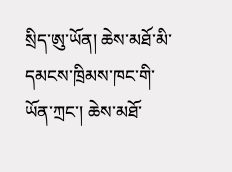སྲིད་ཨུ་ཡོན། ཆེས་མཐོ་མི་དམངས་ཁྲིམས་ཁང་གི་ཡོན་ཀྲང་། ཆེས་མཐོ་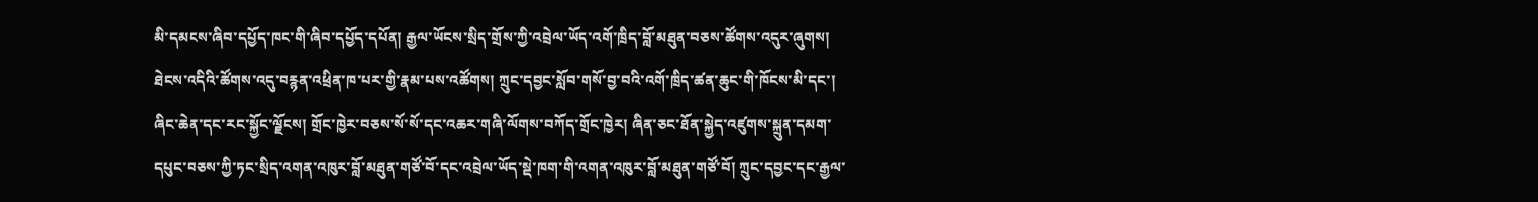མི་དམངས་ཞིབ་དཔྱོད་ཁང་གི་ཞིབ་དཔྱོད་དཔོན། རྒྱལ་ཡོངས་སྲིད་གྲོས་ཀྱི་འབྲེལ་ཡོད་འགོ་ཁྲིད་བློ་མཐུན་བཅས་ཚོགས་འདུར་ཞུགས།
ཐེངས་འདིའི་ཚོགས་འདུ་བརྙན་འཕྲིན་ཁ་པར་གྱི་རྣམ་པས་འཚོགས། ཀྲུང་དབྱང་སློབ་གསོ་བྱ་བའི་འགོ་ཁྲིད་ཚན་ཆུང་གི་ཁོངས་མི་དང་། ཞིང་ཆེན་དང་རང་སྐྱོང་ལྗོངས། གྲོང་ཁྱེར་བཅས་སོ་སོ་དང་འཆར་གཞི་ལོགས་བཀོད་གྲོང་ཁྱེར། ཞིན་ཅང་ཐོན་སྐྱེད་འཛུགས་སྐྲུན་དམག་དཔུང་བཅས་ཀྱི་ཏང་སྲིད་འགན་འཁུར་བློ་མཐུན་གཙོ་བོ་དང་འབྲེལ་ཡོད་སྡེ་ཁག་གི་འགན་འཁུར་བློ་མཐུན་གཙོ་བོ། ཀྲུང་དབྱང་དང་རྒྱལ་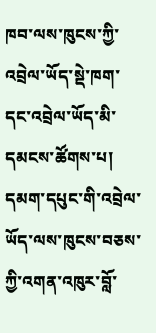ཁབ་ལས་ཁུངས་ཀྱི་འབྲེལ་ཡོད་སྡེ་ཁག་དང་འབྲེལ་ཡོད་མི་དམངས་ཚོགས་པ། དམག་དཔུང་གི་འབྲེལ་ཡོད་ལས་ཁུངས་བཅས་ཀྱི་འགན་འཁུར་བློ་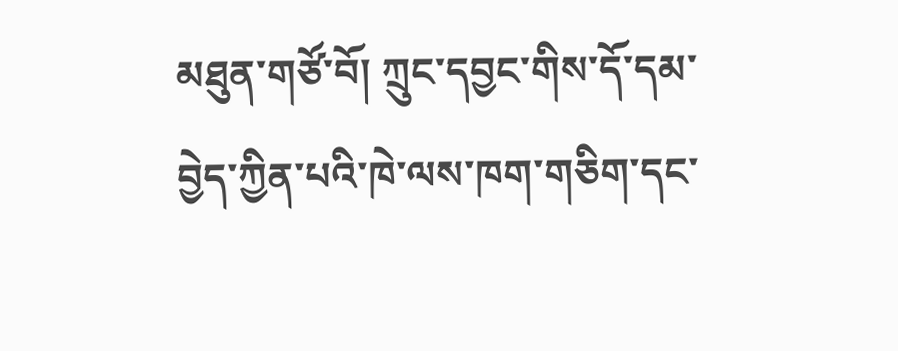མཐུན་གཙོ་བོ། ཀྲུང་དབྱང་གིས་དོ་དམ་བྱེད་ཀྱིན་པའི་ཁེ་ལས་ཁག་གཅིག་དང་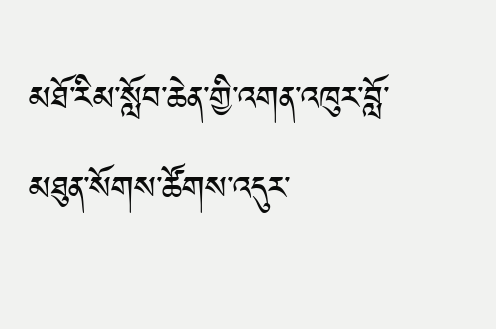མཐོ་རིམ་སློབ་ཆེན་གྱི་འགན་འཁུར་བློ་མཐུན་སོགས་ཚོགས་འདུར་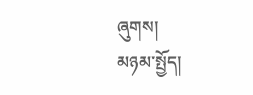ཞུགས།
མཉམ་སྤྱོད།